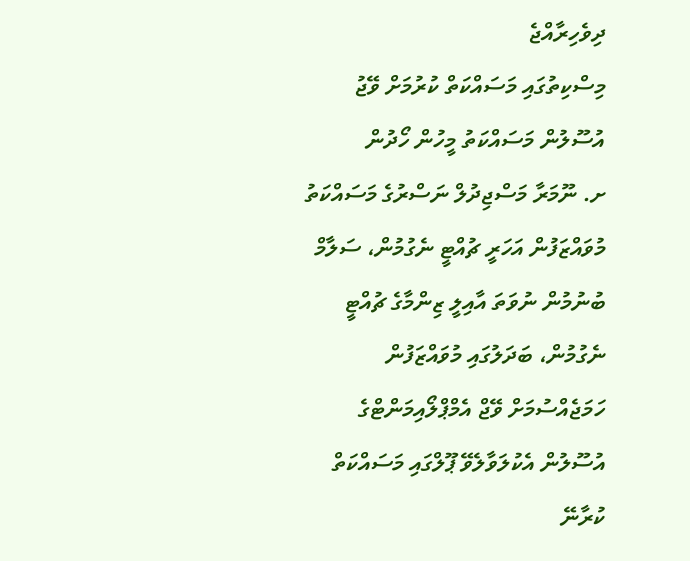ދިވެހިރާއްޖެ
މިސްކިތުގައި މަސައްކަތް ކުރުމަށް ވޭޖު އުސޫލުން މަސައްކަތު މީހުން ހޯދުން
ށ. ނޫމަރާ މަސްޖިދުލް ނަސްރުގެ މަސައްކަތު މުވައްޒަފުން އަހަރީ ޗުއްޓީ ނެގުމުން، ސަލާމް ބުނުމުން ނުވަތަ އާއިލީ ޒިންމާގެ ޗުއްޓީ ނެގުމުން، ބަދަލުގައި މުވައްޒަފުން ހަމަޖެއްސުމަށް ވޭޖް އެމްޕްލޯއިމަންޓްގެ އުސޫލުން އެކުލަވާލެވޭ ޕޫލްގައި މަސައްކަތް ކުރާނޭ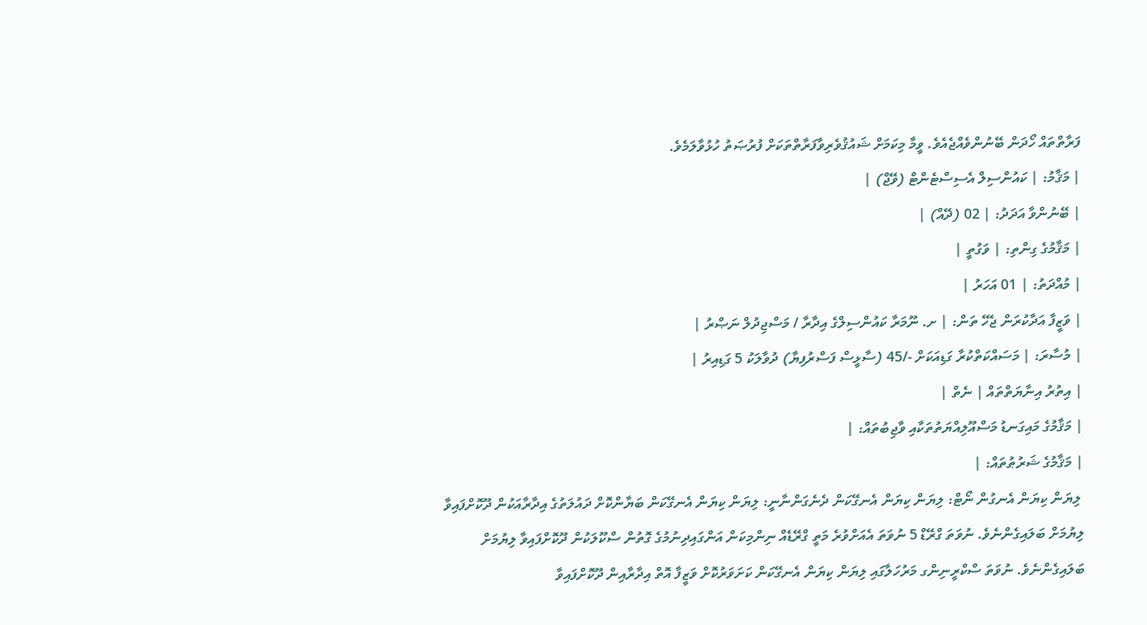ފަރާތްތައް ހޯދަން ބޭނުންވެއްޖެއެވެ. ވީމާ މިކަމަށް ޝައުޤުވެރިވާފަރާތްތަކަށް ފުރުޞަތު ހުޅުވާލަމެވެ.
| މަޤާމު: | ކައުންސިލް އެސިސްޓެންޓް (ވޭޖް) |
| ބޭނުންވާ އަދަދު: | 02 (ދޭއް) |
| މަޤާމުގެ ގިންތި: | ވަގުތީ |
| މުއްދަތު: | 01 އަހަރު |
| ވަޒީފާ އަދާކުރަން ޖެހޭ ތަން: | ށ. ނޫމަރާ ކައުންސިލްގެ އިދާރާ / މަސްޖިދުލް ނަޞްރު |
| މުސާރަ: | މަސައްކަތްކުރާ ގަޑިއަކަށް -/45 (ސާޅީސް ފަސްރުފިޔާ) ދުވާލަކު 5 ގަޑިއިރު |
| އިތުރު އިނާޔަތްތައް | ނެތް |
| މަޤާމުގެ މައިގަނޑު މަސްއޫލިއްޔަތުތަކާއި ވާޖިބުތައް: |
| މަޤާމުގެ ޝަރުޠުތައް: |
 ލިޔަން ކިޔަން އެނގުން ނޯޓް: ލިޔަން ކިޔަން އެނގޭކަން ދެނެގަންނާނީ: ލިޔަން ކިޔަން އެނގޭކަން ބަޔާންކޮށް ދައުލަތުގެ އިދާރާއަކުން ދޫކޮށްފައިވާ ލިޔުމަށް ބަލައިގެންނެވެ. ނުވަތަ ގްރޭޑް 5 ނުވަތަ އެއަށްވުރެ މަތީ ގްރޭޑެއް ނިންމިކަން އަންގައިދިނުމުގެ ގޮތުން ސްކޫލަކުން ދޫކޮށްފައިވާ ލިޔުމަށް ބަލައިގެންނެވެ. ނުވަތަ ސްކްރީނިންގ މަރުހަލާގައި ލިޔަން ކިޔަން އެނގޭކަން ކަށަވަރުކޮށް ވަޒީފާ އޮތް އިދާރާއިން ދޫކޮށްފައިވާ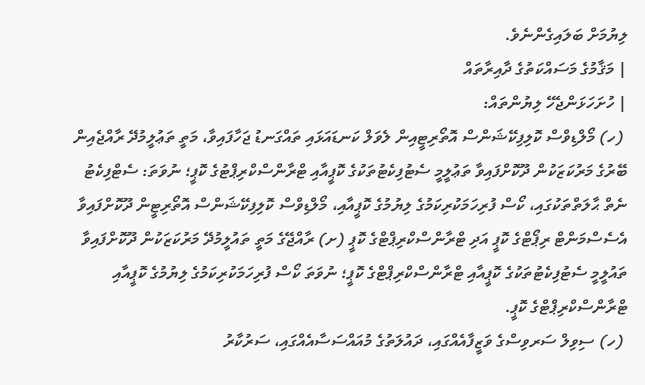ލިޔުމަށް ބަލައިގެންނެވެ.
| މަޤާމުގެ މަސައްކަތުގެ ދާއިރާތައް
| ހުށަހަޅަންޖެހޭ ލިޔުންތައް:
 (ހ) މޯލްޑިވްސް ކޮލިފިކޭޝަންސް އޮތޯރިޓީއިން ލެވަލް ކަނޑައަޅައި ތައްގަނޑު ޖަހާފައިވާ، މަތީ ތަޢުލީމުދޭ ރާއްޖެއިން ބޭރުގެ މަރުކަޒަކުން ދޫކޮށްފައިވާ ތަޢުލީމީ ސެޓުފިކެޓުތަކުގެ ކޮޕީއާއި ޓްރާންސްކްރިޕްޓުގެ ކޮޕީ؛ ނުވަތަ: ސެޓްފިކެޓު ނެތް ޙާލަތްތަކުގައި، ކޯސް ފުރިހަމަކުރިކަމުގެ ލިޔުމުގެ ކޮޕީއާއި، މޯލްޑިވްސް ކޮލިފިކޭޝަންސް އޮތޯރިޓީން ދޫކޮށްފައިވާ އެސެސްމަންޓް ރިޕޯޓްގެ ކޮޕީ އަދި ޓްރާންސްކްރިޕްޓްގެ ކޮޕީ (ށ) ރާއްޖޭގެ މަތީ ތައުލީމުދޭ މަރުކަޒަކުން ދޫކޮށްފައިވާ ތައުލީމީ ސެޓުފިކެޓުތަކުގެ ކޮޕީއާއި ޓްރާންސްކްރިޕްޓްގެ ކޮޕީ؛ ނުވަތަ ކޯސް ފުރިހަމަކުރިކަމުގެ ލިޔުމުގެ ކޮޕީއާއި ޓްރާންސްކްރިޕްޓްގެ ކޮޕީ.
 (ހ) ސިވިލް ސަރވިސްގެ ވަޒީފާއެއްގައި، ދައުލަތުގެ މުއައްސަސާއެއްގައި، ސަރުކާރު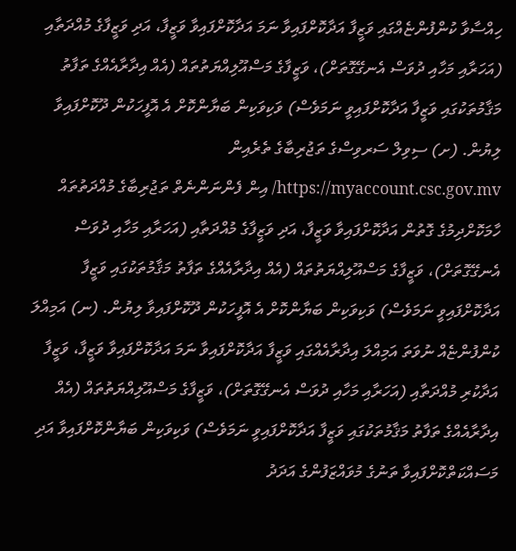ހިއްސާވާ ކުންފުންޏެއްގައި ވަޒީފާ އަދާކޮށްފައިވާ ނަމަ އަދާކޮށްފައިވާ ވަޒީފާ، އަދި ވަޒީފާގެ މުއްދަތާއި (އަހަރާއި މަހާއި ދުވަސް އެނގޭގޮތަށް)، ވަޒީފާގެ މަސްއޫލިއްޔަތުތައް (އެއް އިދާރާއެއްގެ ތަފާތު މަޤާމުތަކުގައި ވަޒީފާ އަދާކޮށްފައިވީ ނަމަވެސް) ވަކިވަކިން ބަޔާންކޮށް އެ އޮފީހަކުން ދޫކޮށްފައިވާ ލިޔުން. (ށ) ސިވިލް ސަރވިސްގެ ތަޖުރިބާގެ ތެރެއިން https://myaccount.csc.gov.mv/ އިން ފެންނަންނެތް ތަޖުރިބާގެ މުއްދަތުތައް ހާމަކޮށްދިމުގެ ގޮތުން އަދާކޮށްފައިވާ ވަޒީފާ، އަދި ވަޒީފާގެ މުއްދަތާއި (އަހަރާއި މަހާއި ދުވަސް އެނގޭގޮތަށް)، ވަޒީފާގެ މަސްއޫލިއްޔަތުތައް (އެއް އިދާރާއެއްގެ ތަފާތު މަޤާމުތަކުގައި ވަޒީފާ އަދާކޮށްފައިވީ ނަމަވެސް) ވަކިވަކިން ބަޔާންކޮށް އެ އޮފީހަކުން ދޫކޮށްފައިވާ ލިޔުން. (ނ) އަމިއްލަ ކުންފުންޏެއް ނުވަތަ އަމިއްލަ އިދާރާއެއްގައި ވަޒީފާ އަދާކޮށްފައިވާ ނަމަ އަދާކޮށްފައިވާ ވަޒީފާ، ވަޒީފާ އަދާކުރި މުއްދަތާއި (އަހަރާއި މަހާއި ދުވަސް އެނގޭގޮތަށް)، ވަޒީފާގެ މަސްއޫލިއްޔަތުތައް (އެއް އިދާރާއެއްގެ ތަފާތު މަޤާމުތަކުގައި ވަޒީފާ އަދާކޮށްފައިވީ ނަމަވެސް) ވަކިވަކިން ބަޔާންކޮށްފައިވާ އަދި މަސައްކަތްކޮށްފައިވާ ތަނުގެ މުވައްޒަފުންގެ އަދަދު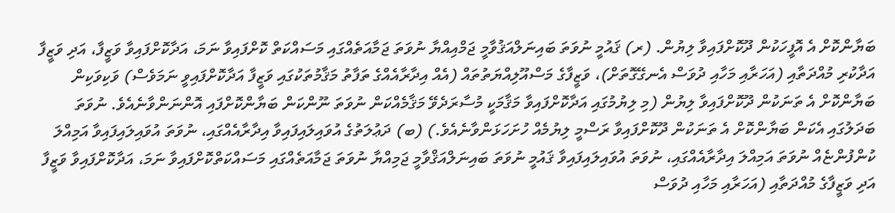ބަޔާންކޮށް އެ އޮފީހަކުން ދޫކޮށްފައިވާ ލިޔުން. (ރ) ޤައުމީ ނުވަތަ ބައިނަލްއަޤުވާމީ ޖަމްއިއްޔާ ނުވަތަ ޖަމާއަތެއްގައި މަސައްކަތް ކޮށްފައިވާ ނަމަ، އަދާކޮށްފައިވާ ވަޒީފާ، އަދި ވަޒީފާ އަދާކުރި މުއްދަތާއި (އަހަރާއި މަހާއި ދުވަސް އެނގޭގޮތަށް)، ވަޒީފާގެ މަސްއޫލިއްޔަތުތައް (އެއް އިދާރާއެއްގެ ތަފާތު މަޤާމުތަކުގައި ވަޒީފާ އަދާކޮށްފައިވީ ނަމަވެސް) ވަކިވަކިން ބަޔާންކޮށް އެ ތަނަކުން ދޫކޮށްފައިވާ ލިޔުން (މި ލިޔުމުގައި އަދާކޮށްފައިވާ މަޤާމަކީ މުސާރަދެވޭ މަޤާމެއްކަން ނުވަތަ ނޫންކަން ބަޔާންކޮށްފައި އޮންނަންވާނެއެވެ. ނުވަތަ ބަދަލުގައި އެކަން ބަޔާންކޮށް އެ ތަނަކުން ދޫކޮށްފައިވާ ރަސްމީ ލިޔުމެއް ހުށަހަޅަންވާނެއެވެ.) (ބ) ދަޢުލަތުގެ އުވައިލައިފައިވާ އިދާރާއެއްގައި، ނުވަތަ އުވައިލައިފައިވާ އަމިއްލަ ކުންފުންޏެއް ނުވަތަ އަމިއްލަ އިދާރާއެއްގައި، ނުވަތަ އުވައިލައިފައިވާ ޤައުމީ ނުވަތަ ބައިނަލްއަޤްވާމީ ޖަމިއްޔާ ނުވަތަ ޖަމާއަތެއްގައި މަސައްކަތްކޮށްފައިވާ ނަމަ، އަދާކޮށްފައިވާ ވަޒީފާ އަދި ވަޒީފާގެ މުއްދަތާއި (އަހަރާއި މަހާއި ދުވަސް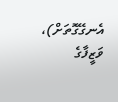އެނގޭގޮތަށް)، ވަޒީފާގެ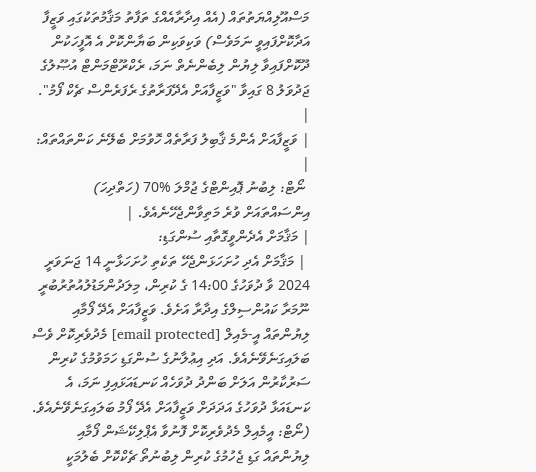މަސްއޫލިއްޔަތުތައް (އެއް އިދާރާއެއްގެ ތަފާތު މަޤާމުތަކުގައި ވަޒީފާ އަދާކޮށްފައިވީ ނަމަވެސް) ވަކިވަކިން ބަޔާންކޮށް އެ އޮފީހަކުން ދޫކޮށްފައިވާ ލިޔުން ލިބެންނެތް ނަމަ، ރެކްރޫޓްމަންޓް އުޞޫލުގެ ޖަދުވަލު 8 ގައިވާ "ވަޒީފާއަށް އެދޭފަރާތުގެ ރެފަރެންސް ޗެކް ފޯމު". |
| ވަޒީފާއަށް އެންމެ ޤާބިލު ފަރާތެއް ހޮވުމަށް ބެލޭނެ ކަންތައްތައް: |
 ނޯޓް: ލިބުނު ޕޮއިންޓްގެ ޖުމްލަ %70 (ހަތްދިހަ) އިންސައްތައަށް ވުރެ މަތިވާންޖެހޭނެއެވެ. |
| މަޤާމަށް އެދެންވީގޮތާއި ސުންގަޑި:
 | މަޤާމަށް އެދި ހުށަހަޅަންޖެހޭ ތަކެތި ހުށަހަޅާނީ 14 ޖަނަވަރީ 2024 ވާ ދުވަހުގެ 14:00 ގެ ކުރިން، މިލަދުންމަޑުލުއުތުރުބުރީ ނޫމަރާ ކައުންސިލްގެ އިދާރާ އަށެވެ. ވަޒީފާއަށް އެދޭ ފޯމާއި ލިޔުންތައް އީ-މެއިލް [email protected] މެދުވެރިކޮށް ވެސް ބަލައިގަނެވޭނެއެވެ. އަދި އިޢުލާނުގެ ސުންގަޑި ހަމަވުމުގެ ކުރިން ސަރުކާރުން އަލަށް ބަންދު ދުވަހެއް ކަނޑައަޅައިފި ނަމަ، އެ ކަނޑައަޅާ ދުވަހުގެ އަދަދަށް ވަޒީފާއަށް އެދޭ ފޯމު ބަލައިގަނެވޭނެއެވެ. (ނޯޓް: އީމެއިލް މެދުވެރިކޮށް ފޮނުވާ އެޕްލިކޭޝަން ފޯމާއި ލިޔުންތައް ގަޑި ޖެހުމުގެ ކުރިން ލިބުނުތޯ ޗެކްކޮށް ބެލުމަކީ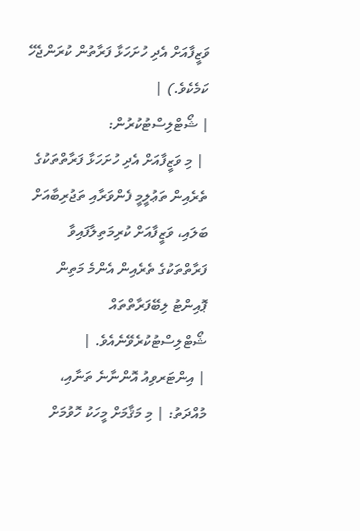ވަޒީފާއަށް އެދި ހުށަހަޅާ ފަރާތުން ކުރަންޖެހޭ ކަމެކެވެ.) |
| ޝޯޓްލިސްޓުކުރުން:
 | މި ވަޒީފާއަށް އެދި ހުށަހަޅާ ފަރާތްތަކުގެ ތެރެއިން ތަޢުލީމީ ފެންވަރާއި ތަޖުރިބާއަށް ބަލައި، ވަޒީފާއަށް ކުރިމަތިލާފައިވާ ފަރާތްތަކުގެ ތެރެއިން އެންމެ މަތިން ޕޮއިންޓު ލިބޭފަރާތްތައް ޝޯޓްލިސްޓުކުރެވޭނެއެވެ. |
| އިންޓަރވިއު އޮންނާނެ ތަނާއި، މުއްދަތު: | މި މަޤާމަށް މީހަކު ހޮވުމަށް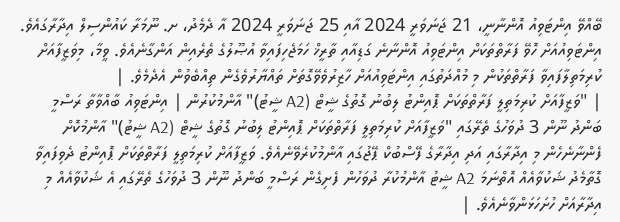ބޭއްވޭ އިންޓަވިއު އޮންނާނީ، 21 ޖަނަވަރީ 2024 އާއި 25 ޖަނަވަރީ 2024 އާ ދެމެދު، ށ. ނޫމަރާ ކައުންސިލް އިދާރާގައެވެ. އިންޓަވިއުއަށް ހޮވޭ ފަރާތްތަކަށް އިންޓަވިއު އޮންނާނެ ގަޑިއާއި ތާރީޚް ހަމަޖެހިފައިވާ އުޞޫލުގެ ތެރެއިން އަންގާނެއެވެ. ވީމާ، މިވަޒީފާއަށް ކުރިމަތިލާފައިވާ ފަރާތްތަކުން މި މުއްދަތުގައި އިންޓަވިއުއަށް ހާޒިރުވެވޭގޮތަށް ތައްޔާރުވެގެން ތިއްބެވުން އެދެމެވެ. |
| "ވަޒީފާއަށް ކުރިމަތިލީ ފަރާތްތަކަށް ޕޮއިންޓު ލިބުނު ގޮތުގެ ޝީޓް (A2 ޝީޓު)" އާންމުކުރުން | އިންޓަވިއު ބާއްވާތާ ރަސްމީ ބަންދު ނޫން 3 ދުވަހުގެ ތެރޭގައި "ވަޒީފާއަށް ކުރިމަތިލީ ފަރާތްތަކަށް ޕޮއިންޓު ލިބުނު ގޮތުގެ ޝީޓް (A2 ޝީޓު)" އާންމުކޮށް ފެންނާނެހެން މި އިދާރާގައި އަދި އިދާރާގެ ފޭސްބުކް ޕޭޖުގައި އާންމުކުރެވޭނެއެވެ. ވަޒީފާއަށް ކުރިމަތިލީ ފަރާތްތަކަށް ޕޮއިންޓު ދެވިފައިވާ ގޮތާމެދު ޝަކުވާއެއް އޮތްނަމަ A2 ޝީޓު އާންމުކުރާ ދުވަހުން ފެށިގެން ރަސްމީ ބަންދު ނޫން 3 ދުވަހުގެ ތެރޭގައި އެ ޝަކުވާއެއް މި އިދާރާއަށް ހުށަހަޅަންވާނެއެވެ. |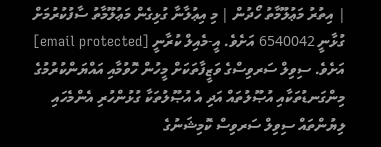| އިތުރު މަޢުލޫމާތު ހޯދުން | މި އިޢުލާނާ ގުޅިގެން މަޢުލޫމާތު ސާފުކުރުމަށް ގުޅާނީ 6540042 އަށެވެ. އީ-މެއިލް ކުރާނީ [email protected] އަށެވެ. ސިވިލް ސަރވިސްގެ ވަޒީފާތަކަށް މީހުން ހޮވުމާއި އައްޔަންކުރުމުގެ މިންގަނޑުތަކާއި އުޞޫލުތައް އަދި އެ އުޞޫލުތަކާ ގުޅުންހުރި އެންމެހައި ލިޔުންތައް ސިވިލް ސަރވިސް ކޮމިޝަނުގެ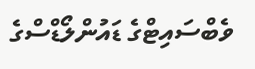ވެބްސައިޓްގެ ޑައުންލޯޑްސްގެ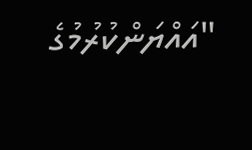"އައްޔަންކުރުމުގެ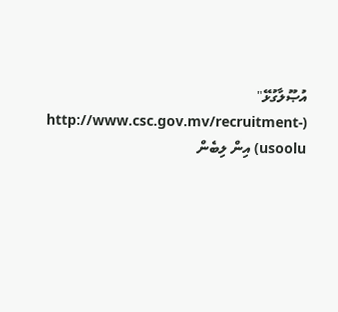އުޞޫލާގުޅޭ" (http://www.csc.gov.mv/recruitment-usoolu) އިން ލިބެން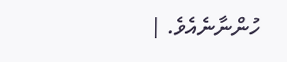ހުންނާނެއެވެ. |